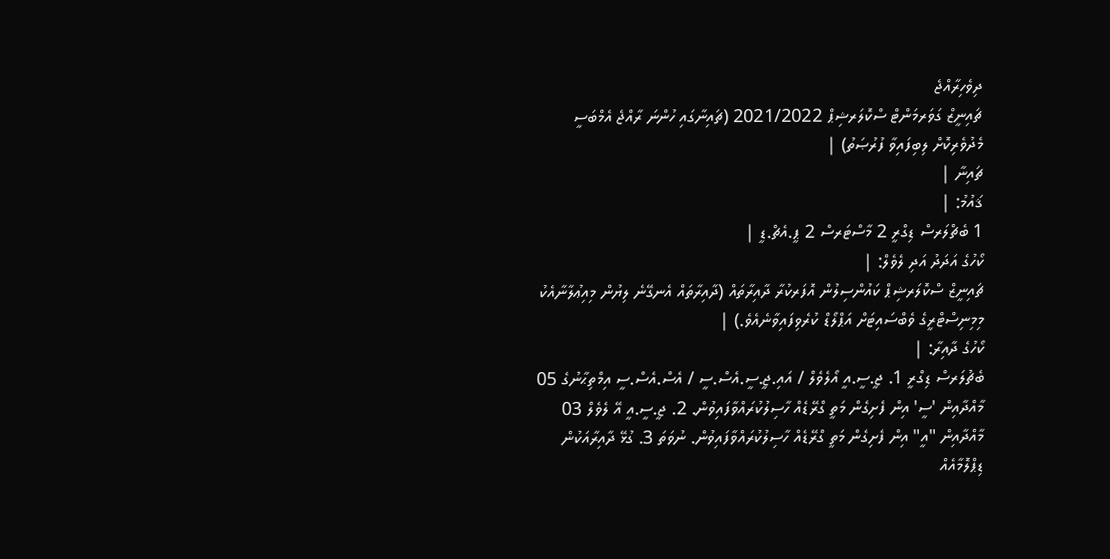ދިވެހިރާއްޖެ
ޗައިނީޒް ގަވަރމަންޓް ސްކޮލަރޝިޕް 2021/2022 (ޗައިނާގައި ހުންނަ ރާއްޖެ އެމްބަސީ މެދުވެރިކޮށް ލިބިފައިވާ ފުރުޞަތު) |
ޗައިނާ |
ޤައުމު: |
1 ބެޗްލަރސް ޑިގްރީ 2 މާސްޓަރސް 2 ޕީ.އެޗް.ޑީ |
ކޯހުގެ އަދަދު އަދި ލެވެލް: |
ޗައިނީޒް ސްކޮލަރޝިޕް ކައުންސިލުން އޮފަރކުރާ ދާއިރާތައް (ދާއިރާތައް އެނގޭނެ ލިޔުން މިއިޢުލާނާއެކު މިމިނިސްޓްރީގެ ވެބްސައިޓަށް އަޕްލޯޑް ކުރެވިފައިވާނެއެވެ.) |
ކޯހުގެ ދާއިރާ: |
ބެޗުލަރސް ޑިގްރީ 1. ޖީ.ސީ.އީ އޯލެވެލް / އައި.ޖީ.ސީ.އެސް.ސީ / އެސް.އެސް.ސީ އިމްތިޙާނުގެ 05 މާއްދާއިން 'ސީ' އިން ފެށިގެން މަތީ ގްރޭޑެއް ހާސިލުކުރައްވާފައިވުން. 2. ޖީ.ސީ.އީ އޭ ލެވެލް 03 މާއްދާއިން "އީ" އިން ފެށިގެން މަތީ ގްރޭޑެއް ހާސިލުކުރައްވާފައިވުން. ނުވަތަ 3. ގުޅޭ ދާއިރާއަކުން ޑިޕްލޮމާއެއް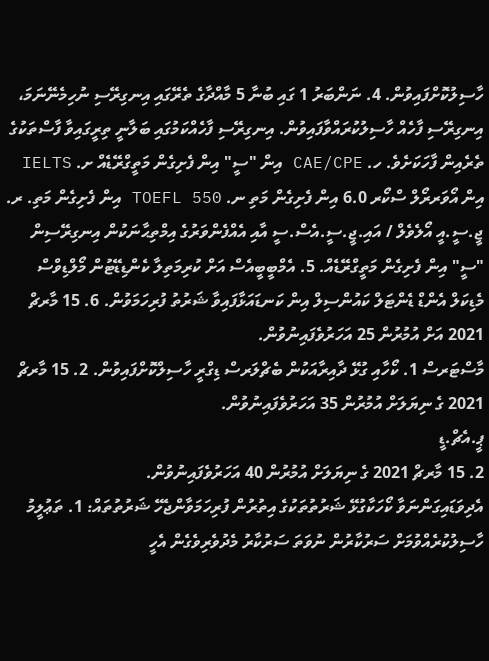ހާސިލުކޮށްފައިވުން. 4. ނަންބަރު 1 ގައި ބުނާ 5 މާއްދާގެ ތެރޭގައި އިނގިރޭސި ނުހިމެނޭނަމަ، އިނގިރޭސި ފާހެއް ހާސިލުކުރައްވާފައިވުން. އިނގިރޭސި ފާހެއްކަމުގައި ބަލާނީ ތިރީގައިވާ ފާސްތަކުގެ ތެރެއިން ފާހަކަށެވެ. ހ. CAE/CPE އިން "ސީ" އިން ފެށިގެން މަތީގްރޭޑެއް ށ. IELTS އިން އޯވަރރޯލް ސްކޯރ 6.0 އިން ފެށިގެން މަތި ނ. TOEFL 550 އިން ފެށިގެން މަތި. ރ. ޖީ.ސީ.އީ އޯލެވެލް / އައި.ޖީ.ސީ.އެސް.ސީ އާއި އެއްފެންވަރުގެ އިމްތިޙާނަކުން އިނގިރޭސިން "ސީ" އިން ފެށިގެން މަތީގްރޭޑެއް. 5. އެމްބީބީއެސް އަށް ކުރިމަތިލާ ކެންޑިޑޭޓުން މޯލްޑިވްސް މެޑިކަލް އެންޑް ޑެންޓަލް ކައުންސިލް އިން ކަނޑައަޅާފައިވާ ޝަރުތު ފުރިހަމަވުން. 6. 15 މާރޗް 2021 އަށް އުމުރުން 25 އަހަރުވެފައިނުވުން.
މާސްޓަރސް 1. ކޯހާއި ގުޅޭ ދާއިރާއަކުން ބެޗްލަރސް ޑިގްރީ ހާސިލްކޮށްފައިވުން. 2. 15 މާރޗް 2021 ގެ ނިޔަލަށް އުމުރުން 35 އަހަރުވެފައިނުވުން.
ޕީ.އެޗް.ޑީ
2. 15 މާރޗް 2021 ގެ ނިޔަލަށް އުމުރުން 40 އަހަރުވެފައިނުވުން.
އެދިވަޑައިގަންނަވާ ކޯހަކާގުޅޭ ޝަރުތުތަކުގެ އިތުރުން ފުރިހަމަވާންޖެހޭ ޝަރުތުތައް: 1. ތަޢުލީމު ހާސިލުކުރެއްވުމަށް ސަރުކާރުން ނުވަތަ ސަރުކާރު މެދުވެރިވެގެން އެހީ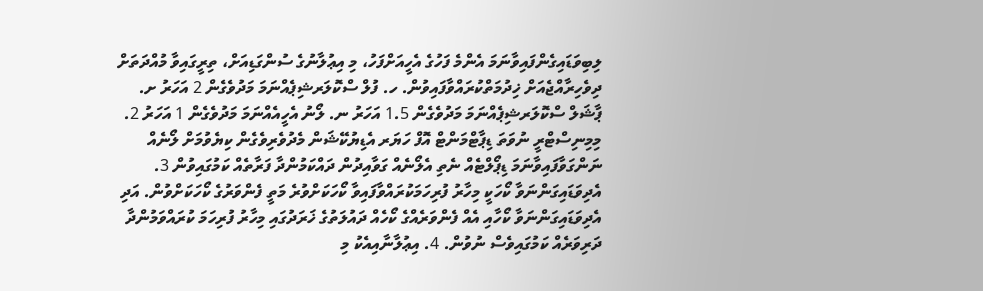ލިބިވަޑައިގެންފައިވާނަމަ އެންމެ ފަހުގެ އެހީއަށްފަހު، މި އިޢުލާނުގެ ސުންގަޑިއަށް، ތިރީގައިވާ މުއްދަތަށް ދިވެހިރާއްޖެއަށް ޚިދުމަތްކުރައްވާފައިވުން. ހ. ފުލް ސްކޮލަރޝިޕެއްނަމަ މަދުވެގެން 2 އަހަރު ށ. ޕާޝަލް ސްކޮލަރޝިޕެއްނަމަ މަދުވެގެން 1.5 އަހަރު ނ. ލޯނު އެހީއެއްނަމަ މަދުވެގެން 1 އަހަރު 2. މިމިނިސްޓްރީ ނުވަތަ ޑިޕާޓްމަންޓް އޮފް ހަޔަރ އެޑިޔުކޭޝަން މެދުވެރިވެގެން ކިޔެވުމަށް ލޯނެއް ނަންގަވާފައިވާނަމަ ޑިޕޯލްޓެއް ނެތި އެލޯނެއް ގަވާއިދުން ދައްކަމުންދާ ފަރާތެއް ކަމުގައިވުން 3. އެދިވަޑައިގަންނަވާ ކޯހަކީ މިހާރު ފުރިހަމަކުރައްވާފައިވާ ކޯހަކަށްވުރެ މަތީ ފެންވަރުގެ ކޯހަކަށްވުން. އަދި އެދިވަޑައިގަންނަވާ ކޯހާއި އެއް ފެންވަރެއްގެ ކޯހެއް ދައުލަތުގެ ޚަރަދުގައި މިހާރު ފުރިހަމަ ކުރައްވަމުންދާ ދަރިވަރެއް ކަމުގައިވެސް ނުވުން. 4. އިޢުލާނާއިއެކު މި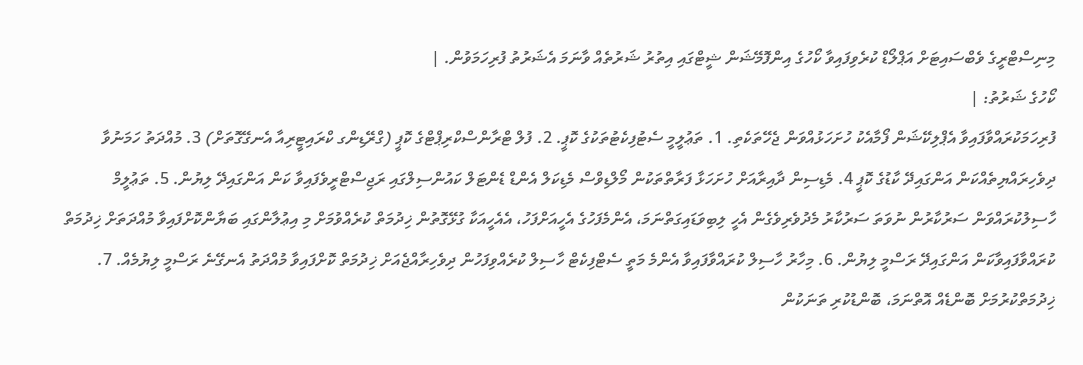މިނިސްޓްރީގެ ވެބްސައިޓަށް އަޕްލޯޑް ކުރެވިފައިވާ ކޯހުގެ އިންފޮމޭޝަން ޝީޓްގައި އިތުރު ޝަރުތެއް ވާނަމަ އެޝަރުތު ފުރިހަމަވުން. |
ކޯހުގެ ޝަރުތު: |
ފުރިހަމަކުރައްވާފައިވާ އެޕްލިކޭޝަން ފޯމާއެކު ހުށަހަޅުއްވަން ޖެހޭތަކެތި. 1. ތަޢުލީމީ ސެޓުފިކެޓުތަކުގެ ކޮޕީ. 2. ފުލް ޓްރާންސްކްރިޕްޓްގެ ކޮޕީ (ގްރޭޑިންގ ކްރައިޓީރިއާ އެނގޭގޮތަށް) 3. މުއްދަތު ހަމަނުވާ ދިވެހިރައްޔިތެއްކަން އަންގައިދޭ ކާޑުގެ ކޮޕީ 4. މެޑިސިން ދާއިރާއަށް ހުށަހަޅާ ފަރާތްތަކުން މޯލްޑިވްސް މެޑިކަލް އެންޑް ޑެންޓަލް ކައުންސިލްގައި ރަޖިސްޓްރީވެފައިވާ ކަން އަންގައިދޭ ލިޔުން. 5. ތަޢުލީމް ހާސިލުކުރައްވަން ސަރުކާރުން ނުވަތަ ސަރުކާރު މެދުވެރިވެގެން އެހީ ލިބިވަޑައިގަތްނަމަ، އެންމެފަހުގެ އެހީއަށްފަހު، އެއެހީއަކާ ގުޅޭގޮތުން ޚިދުމަތް ކުރެއްވުމަށް މި އިޢުލާންގައި ބަޔާންކޮށްފައިވާ މުއްދަތަށް ޚިދުމަތް ކުރައްވާފައިވާކަން އަންގައިދޭ ރަސްމީ ލިޔުން. 6. މިހާރު ހާސިލް ކުރައްވާފައިވާ އެންމެ މަތީ ސެޓްފިކެޓް ހާސިލް ކުރެއްވިފަހުން ދިވެހިރާއްޖެއަށް ޚިދުމަތް ކޮށްފައިވާ މުއްދަތު އެނގޭނެ ރަސްމީ ލިޔުމެއް. 7. ޚިދުމަތްކުރުމަށް ބޮންޑެއް އޮތްނަމަ، ބޮންޑުކުރި ތަނަކުން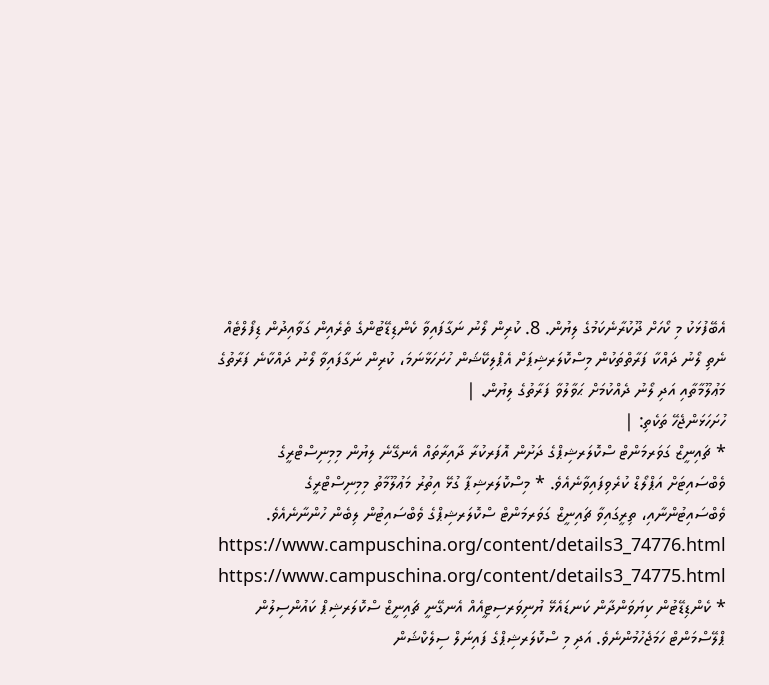އެބޭފުޅަކު މި ކޯހަށް ދޫކުރާނެކަމުގެ ލިޔުން. 8. ކުރިން ލޯނު ނަގާފައިވާ ކެންޑިޑޭޓުންގެ ތެރެއިން ގަވާއިދުން ޑިފޯލްޓެއް ނެތި ލޯނު ދައްކާ ފަރާތްތަކުން މިސްކޮލަރޝިޕަށް އެޕްލިކޭޝަން ހުށަހަޅާނަމަ، ކުރިން ނަގާފައިވާ ލޯނު ދައްކާނެ ފަރާތުގެ މަޢުލޫމާތާއި އަދި ލޯނު ދެއްކުމަށް ޙަވާލުވާ ފަރާތުގެ ލިޔުން. |
ހުށަހަޅަންޖެހޭ ތަކެތި: |
* ޗައިނީޒް ގަވަރމަންޓް ސްކޮލަރޝިޕްގެ ދަށުން އޮފަރކުރާ ދާއިރާތައް އެނގޭނެ ލިޔުން މިމިނިސްޓްރީގެ ވެބްސައިޓަށް އަޕްލޯޑް ކުރެވިފައިވާނެއެވެ. * މިސްކޮލަރޝިޕާ ގުޅޭ އިތުރު މަޢުލޫމާތު މިމިނިސްޓްރީގެ ވެބްސައިޓުންނާއި، ތިރީގައިވާ ޗައިނީޒް ގަވަރމަންޓް ސްކޮލަރޝިޕްގެ ވެބްސައިޓުން ލިބެން ހުންނާނެއެވެ. https://www.campuschina.org/content/details3_74776.html https://www.campuschina.org/content/details3_74775.html
* ކެންޑިޑޭޓުން ކިޔަވަންދާން ކަނޑައެޅޭ ޔުނިވަރސިޓީއެއް އެނގޭނީ ޗައިނީޒް ސްކޮލަރޝިޕް ކައުންސިލުން ޕްލޭސްމަންޓް ހަމަޖެހުމުންނެވެ. އަދި މި ސްކޮލަރޝިޕްގެ ފައިނަލް ސިލެކްޝަން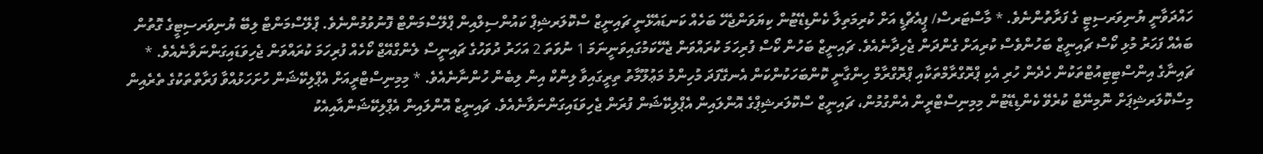ހައްދަވާނީ ޔުނިވަރސިޓީ ގެ ފަރާތުންނެވެ. * މާސްޓަރސް/ ޕީއެޗްޑީ އަށް ކުރިމަތިލާ ކެންޑިޑޭޓުން ކިޔަވަންޖެހޭ ބަހެއް ކަނޑައެޅޭނީ ޗައިނީޒް ސްކޮލަރޝިޕް ކައުންސިލްއިން ޕްލޭސްމަންޓް ފޮނުވުމުންނެވެ. ޕްލޭސްމަންޓް ލިބޭ ޔުނިވަރސިޓީގެ ގޮތުން ބައެއް ފަހަރު މުޅި ކޯސް ޗައިނީޒް ބަހުންވެސް ކުރިއަށް ގެންދަން ޖެހިދާނެއެވެ. ޗައިނީޒް ބަހުން ކޯސް ފުރިހަމަ ކުރައްވަން ޖެހޭކަމުގައިވަނީނަމަ 1 ނުވަތަ 2 އަހަރު ދުވަހުގެ ޗައިނީސް ލެންގްއޭޖް ކޯހެއް ފުރިހަމަ ކުރައްވަން ޖެހިވަޑައިގަންނަވާނެއެވެ. * ޗައިނާގެ އިންސްޓިޓިއުޓްތަކުން ހެދެން ހުރި އެކި ޕްރޮގްރާމްތަކާއި ޕްރޮގްރާމް ހިންގާނީ ކޮންބަހަކުންކަން އެނގޭފަދަ މުހިންމު މަޢުލޫމާތު ތިރީގައިވާ ލިންކް އިން ލިބެން ހުންނާނެއެވެ. * މިމިނިސްޓްރީއަށް އެޕްލިކޭޝަން ހުށަހަޅުއްވާ ފަރާތްތަކުގެ ތެރެއިން މިސްކޮލަރޝިޕަށް ނޮމިނޭޓް ކުރެވޭ ކެންޑިޑޭޓުން މިމިނިސްޓްރީން އެންގުމުން، ޗައިނީޒް ސްކޮލަރޝިޕްގެ އޮންލައިން އެޕްލިކޭޝަން ފުރަން ޖެހިވަޑައިގަންނަވާނެއެވެ. ޗައިނީޒް އޮންލައިން އެޕްލިކޭޝަންއާއިއެކު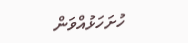ހުށަހަޅުއްވަން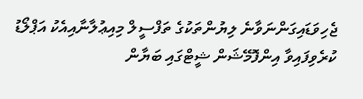ޖެހިވަޑައިގަންނަވާނެ ލިޔުންތަކުގެ ތަފްސީލް މިއިޢުލާނާއިއެކު އަޕްލޯޑު ކުރެވިފައިވާ އިންފޮމޭޝަން ޝީޓްގައި ބަޔާން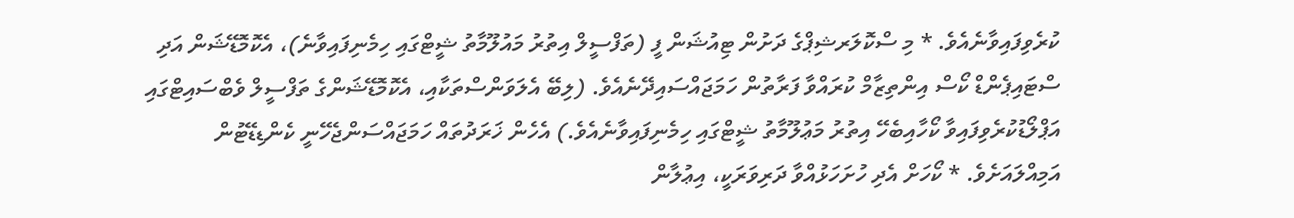ކުރެވިފައިވާނެއެވެ. * މި ސްކޮލަރޝިޕްގެ ދަށުން ޓިއުޝަން ފީ (ތަފްސީލް އިތުރު މައުލޫމާތު ޝީޓްގައި ހިމެނިފައިވާނެ)، އެކޮމޮޑޭޝަން އަދި ސްޓައިޕެންޑް ކޯސް އިންތިޒާމް ކުރައްވާ ފަރާތުން ހަމަޖައްސައިދޭނެއެވެ. (ލިބޭ އެލަވަންސްތަކާއި، އެކޮމޮޑޭޝަންގެ ތަފްސީލް ވެބްސައިޓްގައި އަޕްލޯޑުކުރެވިފައިވާ ކޯހާއިބެހޭ އިތުރު މަޢުލޫމާތު ޝީޓްގައި ހިމެނިފައިވާނެއެވެ.) އެހެން ޚަރަދުތައް ހަމަޖައްސަންޖެހޭނީ ކެންޑިޑޭޓުން އަމިއްލައަށެވެ. * ކޯހަށް އެދި ހުށަހަޅުއްވާ ދަރިވަރަކީ، އިޢުލާން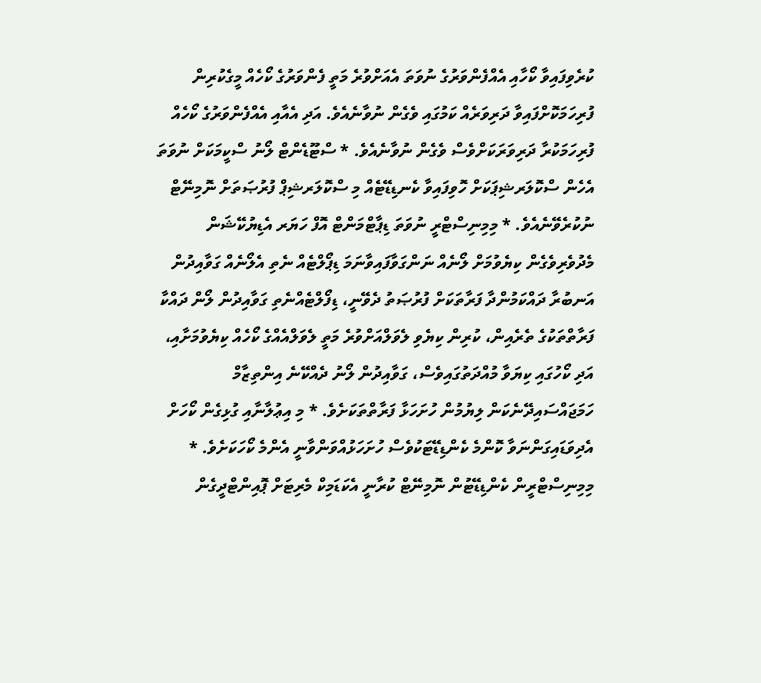ކުރެވިފައިވާ ކޯހާއި އެއްފެންވަރުގެ ނުވަތަ އެއަށްވުރެ މަތީ ފެންވަރުގެ ކޯހެއް މީގެކުރިން ފުރިހަމަކޮށްފައިވާ ދަރިވަރެއް ކަމުގައި ވެގެން ނުވާނެއެވެ. އަދި އެއާއި އެއްފެންވަރުގެ ކޯހެއް ފުރިހަމަކުރާ ދަރިވަރަކަށްވެސް ވެގެން ނުވާނެއެވެ. * ސްޓޫޑެންޓް ލޯނު ސްކީމަކަށް ނުވަތަ އެހެން ސްކޮލަރޝިޕަކަށް ހޮވިފައިވާ ކެނޑިޑޭޓެއް މި ސްކޮލަރޝިޕް ފުރުޞަތަށް ނޮމިނޭޓް ނުކުރެވޭނެއެވެ. * މިމިނިސްޓްރީ ނުވަތަ ޑިޕާޓްމަންޓް އޮފް ހަޔަރ އެޑިޔުކޭޝަން މެދުވެރިވެގެން ކިޔެވުމަށް ލޯނެއް ނަންގަވާފައިވާނަމަ ޑިޕޯލްޓެއް ނެތި އެލޯނެއް ގަވާއިދުން އަނބުރާ ދައްކަމުންދާ ފަރާތަކަށް ފުރުޞަތު ދެވޭނީ، ޑިފޯލްޓެއްނެތި ގަވާއިދުން ލޯން ދައްކާ ފަރާތްތަކުގެ ތެރެއިން، ކުރިން ކިޔެވި ލެވަލްއަށްވުރެ މަތީ ލެވަލްއެއްގެ ކޯހެއް ކިޔެވުމަށާއި، އަދި ކޯހުގައި ކިޔަވާ މުއްދަތުގައިވެސް، ގަވާއިދުން ލޯނު ދެއްކޭނެ އިންތިޒާމް ހަމަޖައްސައިދޭނެކަން ލިޔުމުން ހުށަހަޅާ ފަރާތްތަކަށެވެ. * މި އިޢުލާނާއި ގުޅިގެން ކޯހަށް އެދިވަޑައިގަންނަވާ ކޮންމެ ކެންޑިޑޭޓަކުވެސް ހުށަހަޅުއްވަންވާނީ އެންމެ ކޯހަކަށެވެ. * މިމިނިސްޓްރީން ކެންޑިޑޭޓުން ނޮމިނޭޓް ކުރާނީ އެކަޑަމިކް މެރިޓަށް ޕޮއިންޓްދީގެން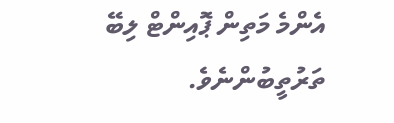އެންމެ މަތިން ޕޮއިންޓް ލިބޭ ތަރުތީބުންނެވެ.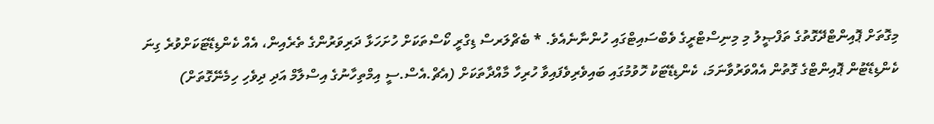މިގޮތަށް ޕޮއިންޓްދޭގޮތުގެ ތަފްޞީލު މި މިނިސްޓްރީގެ ވެބްސައިޓްގައި ހުންނާނެއެވެ. * ބެޗްލަރސް ޑިގްރީ ކޯސްތަކަށް ހުށަހަޅާ ދަރިވަރުންގެ ތެރެއިން، އެއް ކެންޑިޑޭޓަކަށްވުރެ ގިނަ ކެންޑިޑޭޓުން ޕޮއިންޓްގެ ގޮތުން އެއްވަރުވާނަމަ، ކެންޑިޑޭޓަކު ހޮވުމުގައި ބައިވެރިވެފައިވާ ހުރިހާ މާއްދާތަކަށް (އެޗް.އެސް.ސީ އިމްތިހާނުގެ އިސްލާމް އަދި ދިވެހި ހިމެނޭގޮތަށް)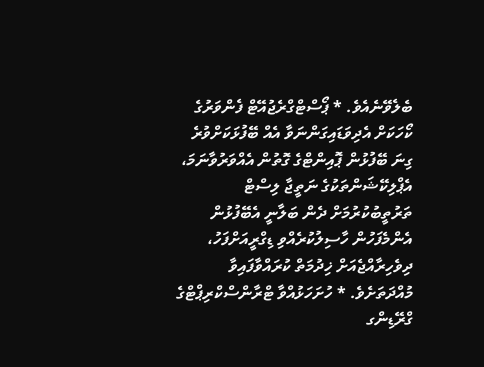ބެލެވޭނެއެވެ. * ޕޯސްޓްގްރެޖުއޭޓް ފެންވަރުގެ ކޯހަކަށް އެދިވަޑައިގަންނަވާ އެއް ބޭފުޅަކަށްވުރެ ގިނަ ބޭފުޅުން ޕޮއިންޓްގެ ގޮތުން އެއްވަރުވާނަމަ، އެޕްލިކޭޝަންތަކުގެ ނަތީޖާ ލިސްޓް ތަރުތީބުކުރުމަށް ދެން ބަލާނީ އެބޭފުޅުން އެންމެފަހުން ހާސިލުކުރެއްވި ޑިގްރީއަށްފަހު، ދިވެހިރާއްޖެއަށް ޚިދުމަތް ކުރައްވާފައިވާ މުއްދަތަށެވެ. * ހުށަހަޅުއްވާ ޓްރާންސްކްރިޕްޓްގެ ގްރޭޑިންގ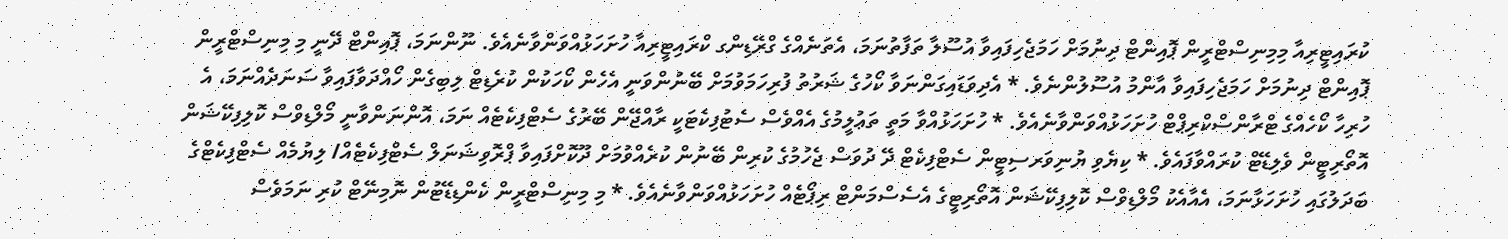ކުރައިޓީރިއާ މިމިނިސްޓްރީން ޕޮއިންޓް ދިނުމަށް ހަމަޖެހިފައިވާ އުސޫލާ ތަފާތުނަމަ، އެތަނެއްގެ ގްރޭޑިންގ ކްރައިޓީރިއާ ހުށަހަޅުއްވަންވާނެއެވެ. ނޫންނަމަ، ޕޮއިންޓް ދޭނީ މި މިނިސްޓްރީން ޕޮއިންޓް ދިނުމަށް ހަމަޖެހިފައިވާ އާންމު އުސޫލުންނެވެ. * އެދިވަޑައިގަންނަވާ ކޯހުގެ ޝަރުތު ފުރިހަމަވުމަށް ބޭނުންވަނީ އެހެން ކޯހަކުން ކުރެޑިޓް ލިބިގެން ހޯއްދަވާފައިވާ ސަނަދެއްނަމަ، އެ ހުރިހާ ކޯހެއްގެ ޓްރާންސްކްރިޕްޓް ހުށަހަޅުއްވަންވާނެއެވެ. * ހުށަހަޅުއްވާ މަތީ ތަޢުލީމުގެ އެއްވެސް ސެޓުފިކެޓަކީ ރާއްޖޭން ބޭރުގެ ސެޓްފިކެޓެއް ނަމަ، އޮންނަންވާނީ މޯލްޑިވްސް ކޮލިފިކޭޝަން އޮތޯރިޓީން ވެލިޑޭޓް ކުރައްވާފައެވެ. * ކިޔެވި ޔުނިވަރސިޓީން ސެޓްފިކެޓް ދޭ ދުވަސް ޖެހުމުގެ ކުރިން ބޭނުން ކުރެއްވުމަށް ދޫކޮށްފައިވާ ޕްރޮވިޝަނަލް ސެޓްފިކެޓެއް/ ލިޔުމެއް ސެޓްފިކެޓްގެ ބަދަލުގައި ހުށަހަޅާނަމަ، އެއާއެކު މޯލްޑިވްސް ކޮލިފިކޭޝަން އޮތޯރިޓީގެ އެސެސްމަންޓް ރިޕޯޓެއް ހުށަހަޅުއްވަންވާނެއެވެ. * މި މިނިސްޓްރީން ކެންޑިޑޭޓުން ނޮމިނޭޓް ކުރި ނަމަވެސް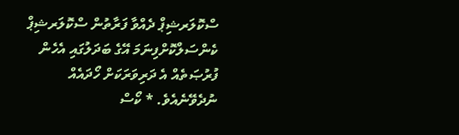ސްކޮލަރޝިޕް ދެއްވާ ފަރާތުން ސްކޮލަރޝިޕް ކެންސަލްކޮށްފިނަމަ އޭގެ ބަދަލުގައި އެހެން ފުރުޞަތެއް އެ ދަރިވަރަކަށް ހޯދައެއް ނުދެވޭނެއެވެ. * ކޯސް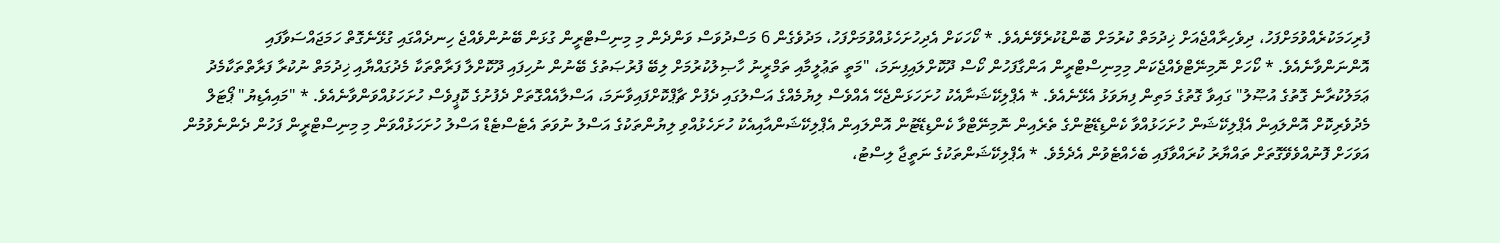ފުރިހަމަކުރެއްވުމަށްފަހު، ދިވެހިރާއްޖެއަށް ޚިދުމަތް ކުރުމަށް ބޮންޑުކުރެވޭނެއެވެ. * ކޯހަކަށް އެދިހުށަހެޅުއްވުމަށްފަހު، މަދުވެގެން 6 މަސްދުވަސް ވަންދެން މި މިނިސްޓްރީން ގުޅަން ބޭނުންވެއްޖެ ހިނދެއްގައި ގުޅޭނެގޮތް ހަމަޖައްސަވާފައި އޮންނަންވާނެއެވެ. * ކޯހަށް ނޮމިނޭޓްވެއްޖެކަން މިމިނިސްޓްރީން އަންގާފަހުން ކޯސް ދޫކޮށްލައިފިނަމަ، "މަތީ ތަޢުލީމާއި ތަމްރީނު ހާޞިލުކުރުމަށް ލިބޭ ފުރުޞަތުގެ ބޭނުން ނުހިފައި ދޫކޮށްލާ ފަރާތްތަކާ މެދުގައްޔާއި ޚިދުމަތް ނުކުރާ ފަރާތްތަކާމެދު ޢަމަލުކުރާނެ ގޮތުގެ އުޞޫލު" ގައިވާ ގޮތުގެ މަތިން ފިޔަވަޅު އެޅޭނެއެވެ. * އެޕްލިކޭޝަނާއެކު ހުށަހަޅަންޖެހޭ އެއްވެސް ލިޔުމެއްގެ އަސްލުގައި ދެފުށް ޗާޕްކޮށްފައިވާނަމަ، އަސްލާއެއްގޮތަށް ދެފުށުގެ ކޮޕީވެސް ހުށަހަޅުއްވަންވާނެއެވެ. * "މައިއެޑިޔު" ޕޯޓަލް މެދުވެރިކޮށް އޮންލައިން އެޕްލިކޭޝަން ހުށަހަޅުއްވާ ކެންޑިޑޭޓުންގެ ތެރެއިން ނޮމިނޭޓްވާ ކެންޑިޑޭޓުން އޮންލައިން އެޕްލިކޭޝަންއާއިއެކު ހުށަހެޅުއްވި ލިޔުންތަކުގެ އަސްލު ނުވަތަ އެޓެސްޓެޑް އަސްލު ހުށަހަޅުއްވަން މި މިނިސްޓްރީން ފަހުން ދެންނެވުމުން އަވަހަށް ފޮނުއްވެވޭގޮތަށް ތައްޔާރު ކުރައްވާފައި ބެހެއްޓެވުން އެދެމެވެ. * އެޕްލިކޭޝަންތަކުގެ ނަތީޖާ ލިސްޓު،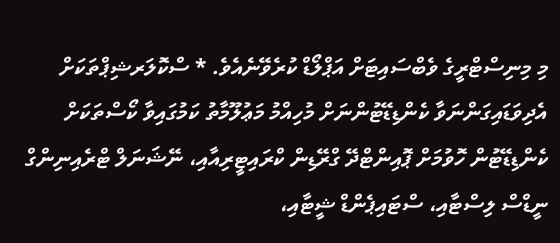މި މިނިސްޓްރީގެ ވެބްސައިޓަށް އަޕްލޯޑް ކުރެވޭނެއެވެ. * ސްކޮލަރޝިޕްތަކަށް އެދިވަޑައިގަންނަވާ ކެންޑިޑޭޓުންނަށް މުހިއްމު މަޢުލޫމާތު ކަމުގައިވާ ކޯސްތަކަށް ކެންޑިޑޭޓުން ހޮވުމަށް ޕޮއިންޓްދޭ ގްރޭޑިން ކްރައިޓީރިއާއި، ނޭޝަނަލް ޓްރެއިނިންގް ނީޑްސް ލިސްޓާއި، ސްޓައިޕެންޑް ޝީޓާއި،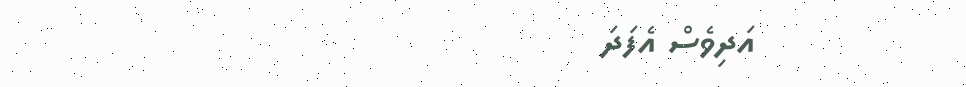އަދިވެސް އެފަދަ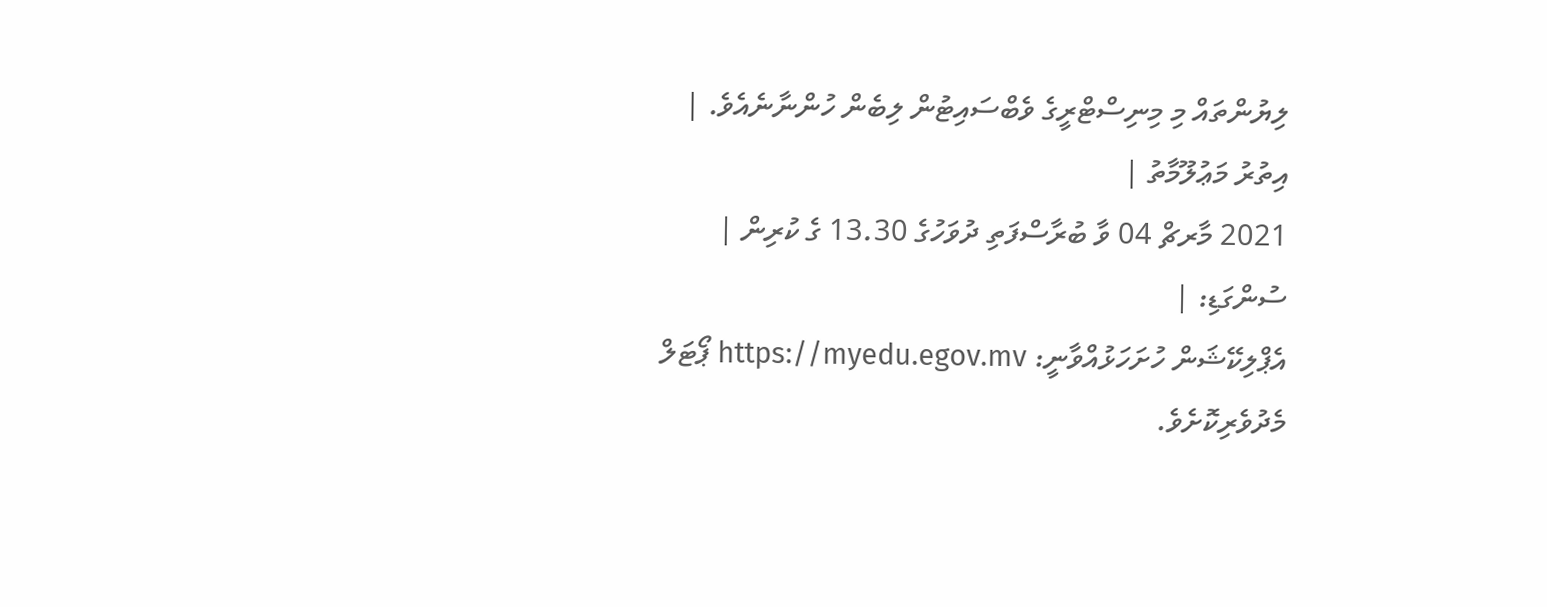ލިޔުންތައް މި މިނިސްޓްރީގެ ވެބްސައިޓުން ލިބެން ހުންނާނެއެވެ. |
އިތުރު މަޢުލޫމާތު |
2021 މާރޗް 04 ވާ ބުރާސްފަތި ދުވަހުގެ 13.30 ގެ ކުރިން |
ސުންގަޑި: |
އެޕްލިކޭޝަން ހުށަހަޅުއްވާނީ: https://myedu.egov.mv ޕޯޓަލް މެދުވެރިކޮށެވެ.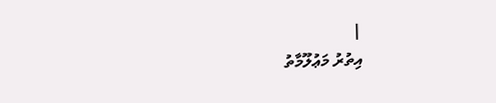|
އިތުރު މަޢުލޫމާތު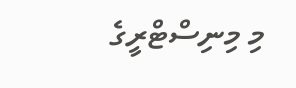މި މިނިސްޓްރީގެ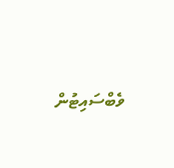ވެބްސައިޓުން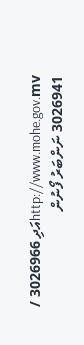http://www.mohe.gov.mvއަދި 3026966 / 3026941 ނަންބަރު ފޯނުން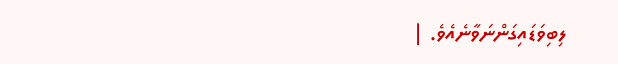ލިބިވަޑައިގަންނަވާނެއެވެ. |